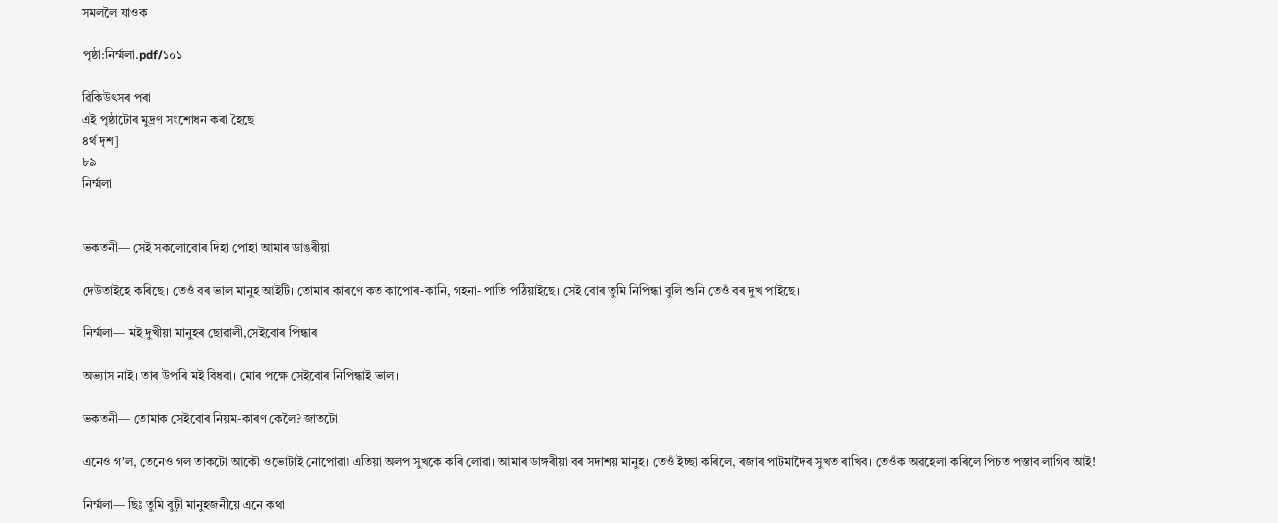সমললৈ যাওক

পৃষ্ঠা:নিৰ্ম্মলা.pdf/১০১

ৱিকিউৎসৰ পৰা
এই পৃষ্ঠাটোৰ মুদ্ৰণ সংশোধন কৰা হৈছে
৪ৰ্থ দৃশ]
৮৯
নিৰ্ম্মলা


ভকতনী— সেই সকলোবোৰ দিহা পোহা আমাৰ ডাঙৰীয়া

দেউতাইহে কৰিছে। তেওঁ বৰ ভাল মানুহ আইটি। তোমাৰ কাৰণে কত কাপোৰ-কানি, গহনা- পাতি পঠিয়াইছে। সেই বোৰ তুমি নিপিন্ধা বুলি শুনি তেওঁ বৰ দুখ পাইছে।

নিৰ্ম্মলা— মই দুখীয়া মানুহৰ ছোৱালী,সেইবোৰ পিন্ধাৰ

অভ্যাস নাই। তাৰ উপৰি মই বিধবা। মোৰ পক্ষে সেইবোৰ নিপিন্ধাই ভাল।

ভকতনী— তোমাক সেইবোৰ নিয়ম-কাৰণ কেলৈ? জাতটো

এনেও গ'ল, তেনেও গল তাকটো আকৌ ওভোটাই নোপোৱা৷ এতিয়া অলপ সুখকে কৰি লোৱা। আমাৰ ডাঙ্গৰীয়া বৰ সদাশয় মানুহ। তেওঁ ইচ্ছা কৰিলে, ৰজাৰ পাটমাদৈৰ সুখত ৰাখিব। তেওঁক অৱহেলা কৰিলে পিচত পস্তাব লাগিব আই!

নিৰ্ম্মলা— ছিঃ তুমি বুঢ়ী মানুহজনীয়ে এনে কথা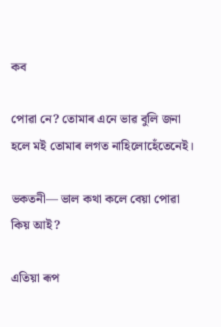কব

পোৱা নে? তোমাৰ এনে ভাৱ বুলি জনা হলে মই তোমাৰ লগত নাহিলোহেঁতেনেই।

ভকতনী— ভাল কথা কলে বেয়া পোৱা কিয় আই?

এতিয়া ৰূপ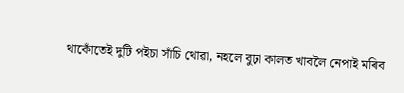থাকোঁতেই দুটি পইচা সাঁচি থোৱা, নহলে বুঢ়া কালত খাবলৈ নেপাই মৰিব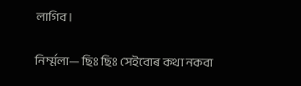লাগিব।

নিৰ্ম্মলা— ছিঃ ছিঃ সেইবোৰ কথা নকবা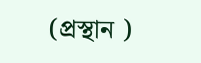(প্ৰস্থান )